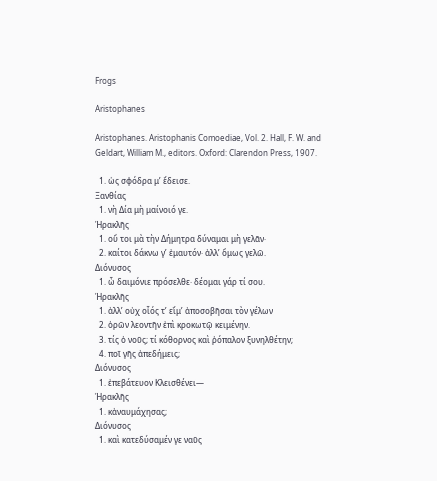Frogs

Aristophanes

Aristophanes. Aristophanis Comoediae, Vol. 2. Hall, F. W. and Geldart, William M., editors. Oxford: Clarendon Press, 1907.

  1. ὡς σφόδρα μʼ ἔδεισε.
Ξανθίας
  1. νὴ Δία μὴ μαίνοιό γε.
Ἡρακλῆς
  1. οὔ τοι μὰ τὴν Δήμητρα δύναμαι μὴ γελᾶν·
  2. καίτοι δάκνω γʼ ἐμαυτόν· ἀλλʼ ὅμως γελῶ.
Διόνυσος
  1. ὦ δαιμόνιε πρόσελθε· δέομαι γάρ τί σου.
Ἡρακλῆς
  1. ἀλλʼ οὐχ οἷός τʼ εἴμʼ ἀποσοβῆσαι τὸν γέλων
  2. ὁρῶν λεοντῆν ἐπὶ κροκωτῷ κειμένην.
  3. τίς ὁ νοῦς; τί κόθορνος καὶ ῥόπαλον ξυνηλθέτην;
  4. ποῖ γῆς ἀπεδήμεις;
Διόνυσος
  1. ἐπεβάτευον Κλεισθένει—
Ἡρακλῆς
  1. κἀναυμάχησας;
Διόνυσος
  1. καὶ κατεδύσαμέν γε ναῦς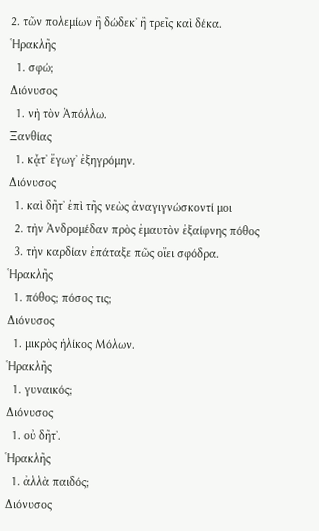2. τῶν πολεμίων ἢ δώδεκʼ ἢ τρεῖς καὶ δέκα.
Ἡρακλῆς
  1. σφώ;
Διόνυσος
  1. νὴ τὸν Ἀπόλλω.
Ξανθίας
  1. κᾆτʼ ἔγωγʼ ἐξηγρόμην.
Διόνυσος
  1. καὶ δῆτʼ ἐπὶ τῆς νεὼς ἀναγιγνώσκοντί μοι
  2. τὴν Ἀνδρομέδαν πρὸς ἐμαυτὸν ἐξαίφνης πόθος
  3. τὴν καρδίαν ἐπάταξε πῶς οἴει σφόδρα.
Ἡρακλῆς
  1. πόθος; πόσος τις;
Διόνυσος
  1. μικρὸς ἡλίκος Μόλων.
Ἡρακλῆς
  1. γυναικός;
Διόνυσος
  1. οὐ δῆτʼ.
Ἡρακλῆς
  1. ἀλλὰ παιδός;
Διόνυσος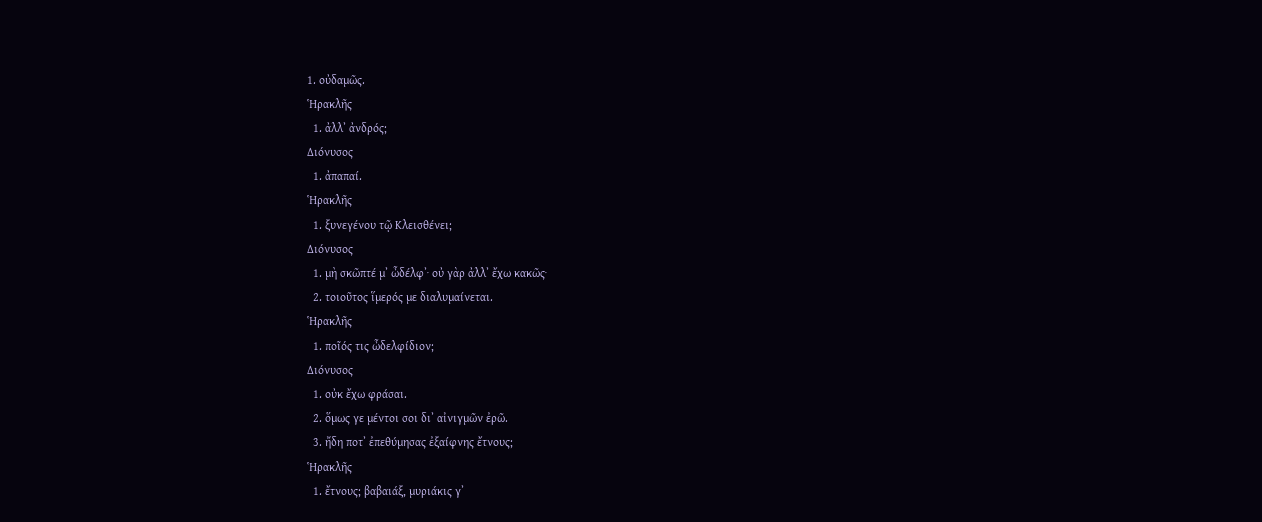1. οὐδαμῶς.
Ἡρακλῆς
  1. ἀλλʼ ἀνδρός;
Διόνυσος
  1. ἀπαπαί.
Ἡρακλῆς
  1. ξυνεγένου τῷ Κλεισθένει;
Διόνυσος
  1. μὴ σκῶπτέ μʼ ὦδέλφʼ· οὐ γὰρ ἀλλʼ ἔχω κακῶς·
  2. τοιοῦτος ἵμερός με διαλυμαίνεται.
Ἡρακλῆς
  1. ποῖός τις ὦδελφίδιον;
Διόνυσος
  1. οὐκ ἔχω φράσαι.
  2. ὅμως γε μέντοι σοι διʼ αἰνιγμῶν ἐρῶ.
  3. ἤδη ποτʼ ἐπεθύμησας ἐξαίφνης ἔτνους;
Ἡρακλῆς
  1. ἔτνους; βαβαιάξ, μυριάκις γʼ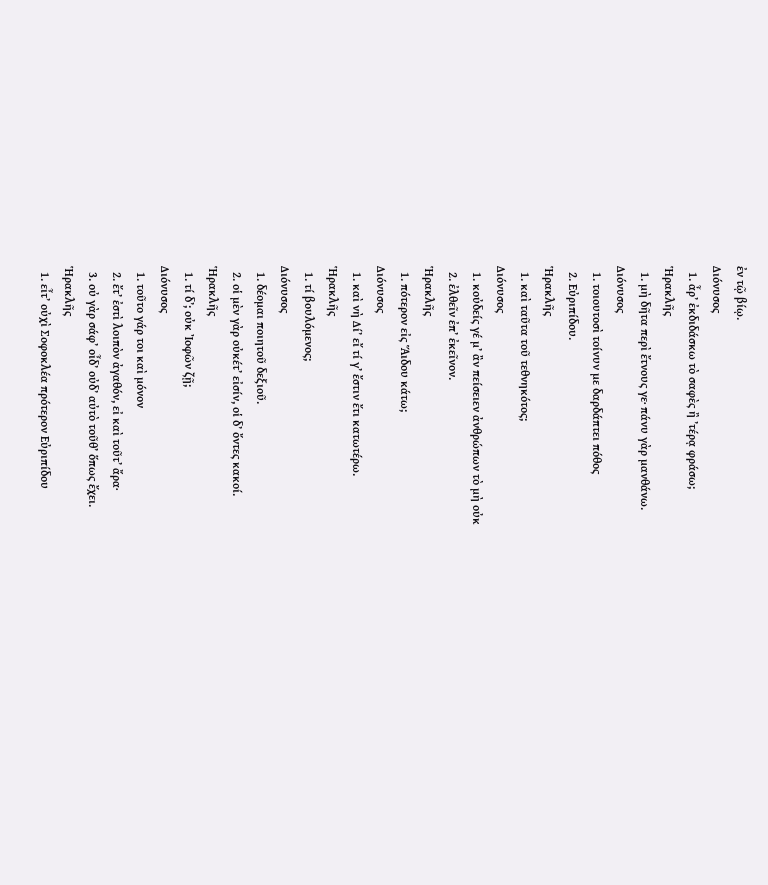ἐν τῷ βίῳ.
Διόνυσος
  1. ἆρʼ ἐκδιδάσκω τὸ σαφὲς ἢ ʼτέρᾳ φράσω;
Ἡρακλῆς
  1. μὴ δῆτα περὶ ἔτνους γε· πάνυ γὰρ μανθάνω.
Διόνυσος
  1. τοιουτοσὶ τοίνυν με δαρδάπτει πόθος
  2. Εὐριπίδου.
Ἡρακλῆς
  1. καὶ ταῦτα τοῦ τεθνηκότος;
Διόνυσος
  1. κοὐδείς γέ μʼ ἂν πείσειεν ἀνθρώπων τὸ μὴ οὐκ
  2. ἐλθεῖν ἐπʼ ἐκεῖνον.
Ἡρακλῆς
  1. πότερον εἰς Ἅιδου κάτω;
Διόνυσος
  1. καὶ νὴ Δίʼ εἴ τί γʼ ἔστιν ἔτι κατωτέρω.
Ἡρακλῆς
  1. τί βουλόμενος;
Διόνυσος
  1. δέομαι ποιητοῦ δεξιοῦ.
  2. οἱ μὲν γὰρ οὐκέτʼ εἰσίν, οἱ δʼ ὄντες κακοί.
Ἡρακλῆς
  1. τί δʼ; οὐκ Ἰοφῶν ζῇ;
Διόνυσος
  1. τοῦτο γάρ τοι καὶ μόνον
  2. ἔτʼ ἐστὶ λοιπὸν ἀγαθόν, εἰ καὶ τοῦτʼ ἄρα·
  3. οὐ γὰρ σάφʼ οἶδʼ οὐδʼ αὐτὸ τοῦθʼ ὅπως ἔχει.
Ἡρακλῆς
  1. εἶτʼ οὐχὶ Σοφοκλέα πρότερον Εὐριπίδου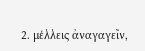2. μέλλεις ἀναγαγεῖν,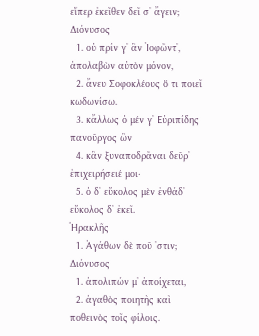εἴπερ ἐκεῖθεν δεῖ σʼ ἄγειν;
Διόνυσος
  1. οὐ πρίν γʼ ἂν Ἰοφῶντʼ, ἀπολαβὼν αὐτὸν μόνον,
  2. ἄνευ Σοφοκλέους ὅ τι ποιεῖ κωδωνίσω.
  3. κἄλλως ὁ μέν γʼ Εὐριπίδης πανοῦργος ὢν
  4. κἂν ξυναποδρᾶναι δεῦρʼ ἐπιχειρήσειέ μοι·
  5. ὁ δʼ εὔκολος μὲν ἐνθάδʼ εὔκολος δʼ ἐκεῖ.
Ἡρακλῆς
  1. Ἀγάθων δὲ ποῦ ʼστιν;
Διόνυσος
  1. ἀπολιπών μʼ ἀποίχεται,
  2. ἀγαθὸς ποιητὴς καὶ ποθεινὸς τοῖς φίλοις.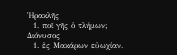Ἡρακλῆς
  1. ποῖ γῆς ὁ τλήμων;
Διόνυσος
  1. ἐς Μακάρων εὐωχίαν.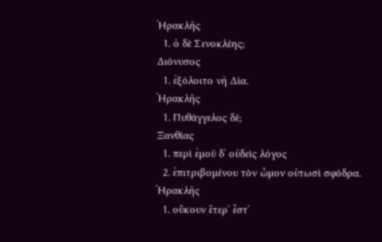Ἡρακλῆς
  1. ὁ δὲ Σενοκλέης;
Διόνυσος
  1. ἐξόλοιτο νὴ Δία.
Ἡρακλῆς
  1. Πυθάγγελος δέ;
Ξανθίας
  1. περὶ ἐμοῦ δʼ οὐδεὶς λόγος
  2. ἐπιτριβομένου τὸν ὦμον οὑτωσὶ σφόδρα.
Ἡρακλῆς
  1. οὔκουν ἕτερʼ ἔστʼ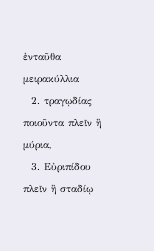ἐνταῦθα μειρακύλλια
  2. τραγῳδίας ποιοῦντα πλεῖν ἢ μύρια,
  3. Εὐριπίδου πλεῖν ἢ σταδίῳ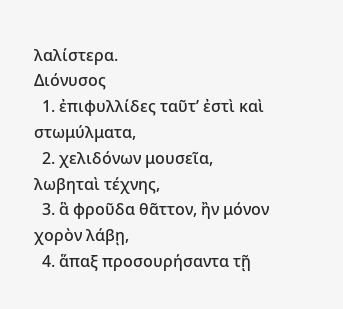λαλίστερα.
Διόνυσος
  1. ἐπιφυλλίδες ταῦτʼ ἐστὶ καὶ στωμύλματα,
  2. χελιδόνων μουσεῖα, λωβηταὶ τέχνης,
  3. ἃ φροῦδα θᾶττον, ἢν μόνον χορὸν λάβῃ,
  4. ἅπαξ προσουρήσαντα τῇ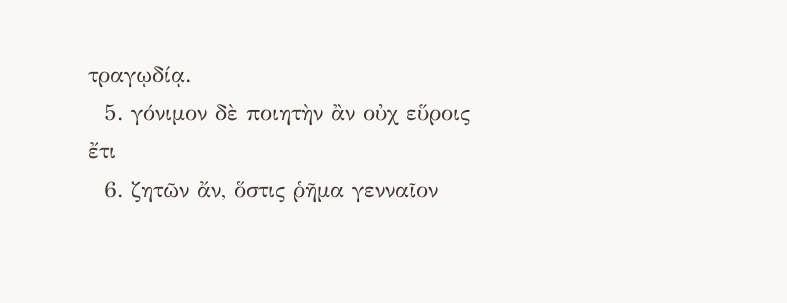τραγῳδίᾳ.
  5. γόνιμον δὲ ποιητὴν ἂν οὐχ εὕροις ἔτι
  6. ζητῶν ἄν, ὅστις ῥῆμα γενναῖον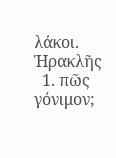λάκοι.
Ἡρακλῆς
  1. πῶς γόνιμον;